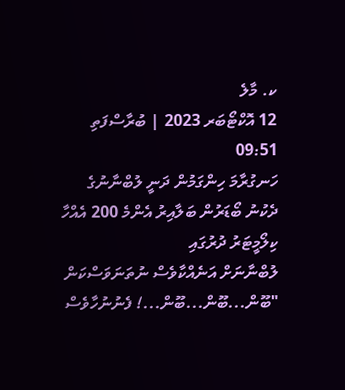ކ. މާލެ
12 އޮކްޓޯބަރ 2023 | ބުރާސްފަތި 09:51
ހަނގުރާމަ ހިންގަމުން ދަނީ ލުބްނާނުގެ ދެކުނު ބޯޑަރުން ބަލާއިރު އެންމެ 200 އެއްހާ ކިލޯމީޓަރު ދުރުގައި
ލުބްނާނަށް އަނެއްކާވެސް ނުތަނަވަސްކަން
"ބޫން...ބޫން...ބޫން...! ފެނުނުހާވެސް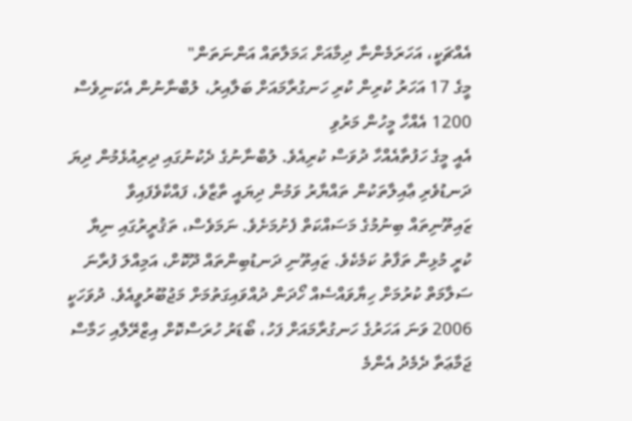އެއްޗަކީ، އަހަރަމެންނާ ދިމާއަށް ޙަމަލާތައް އަންނަތަން"
މީގެ 17 އަހަރު ކުރިން ކުރި ހަނގުރާމައަށް ބަލާއިރު، ލުބްނާނުން އެކަނިވެސް 1200 އެއްހާ މީހުން މަރުވި
އެއީ މީގެ ހަފުތާއެއްހާ ދުވަސް ކުރިއެވެ. ލުބްނާނުގެ ދެކުނުގައި ދިރިއުޅެމުން ދިޔަ ދަނޑުވެރި ޢާއިލާތަކުން ތައްޔާރު ވަމުން ދިޔައީ ތާޒާވެ، ފައްކާވެފައިވާ ޒައިތޫނިތައް ބިނުމުގެ މަސައްކަތް ފެށުމަށެވެ. ނަމަވެސް، ތަޤުރީރުގައި ނިޔާ ކުރީ މުޅިން ތަފާތު ކަމެކެވެ. ޒައިތޫނި ދަނޑުބިންތައް ދޫކޮށް، އަމިއްލަ ފުރާނަ ސަލާމަތް ކުރުމަށް ހިޔާވައްސެއް ހޯދަން ދުއްވައިގަތުމަށް މަޖުބޫރުވީއެވެ. ދުވަހަކީ 2006 ވަނަ އަހަރުގެ ހަނގުރާމައަށް ފަހު، ބޯޑަރު ހުރަސްކޮށް އިޒްރޭލާއި ހަމާސް ޖަމާޢަތާ ދެމެދު އެންމެ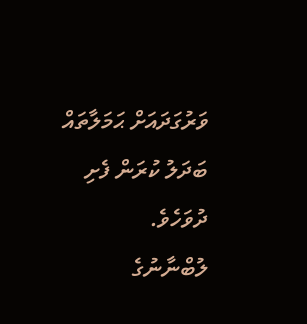ވަރުގަދައަށް ޙަމަލާތައް ބަދަލު ކުރަން ފެށި ދުވަހެވެ.
ލުބްނާނުގެ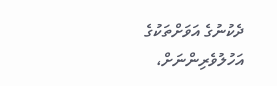ދެކުނުގެ އަވަށްތަކުގެ އަހުލުވެރިންނަށް،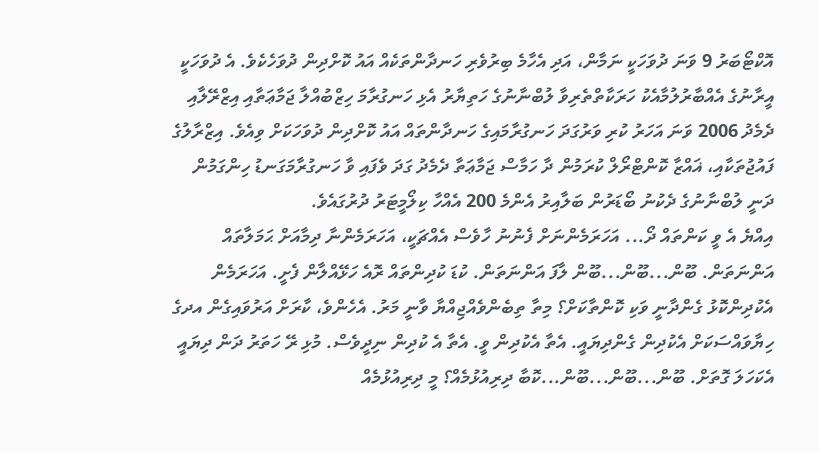އޮކްޓޯބަރު 9 ވަނަ ދުވަހަކީ ނަމާން، އަދި އެހާމެ ބިރުވެރި ހަނދާންތަކެއް އައު ކޮށްދިން ދުވަހެކެވެ. އެ ދުވަހަކީ އީރާނުގެ އެއްބާރުލުމާއެކު ހަރަކާތްތެރިވާ ލުބްނާނުގެ ހަތިޔާރު އެޅި ހަނގުރާމަ ހިޒްބުއްލާ ޖަމާޢަތާއި އިޒްރޭލާއި ދެމެދު 2006 ވަނަ އަހަރު ކުރި ވަރުގަދަ ހަނގުރާމައިގެ ހަނދާންތައް އައު ކޮށްދިން ދުވަހަކަށް ވިއެވެ. އިޒްރާލުގެ ފައުޖުތަކާއި، ޣައްޒާ ކޮންޓްރޯލް ކުރަމުން ދާ ހަމާސް ޖަމާޢަތާ ދެމެދު ގަދަ ވެފައި ވާ ހަނގުރާމަގަނޑު ހިންގަމުން ދަނީ ލުބްނާނުގެ ދެކުނު ބޯޑަރުން ބަލާއިރު އެންމެ 200 އެއްހާ ކިލޯމީޓަރު ދުރުގައެވެ.
އިއްޔެ އެ ވީ ކަންތައް ދޯ... އަހަރަމެންނަށް ފެނުނު ހާވެސް އެއްޗަކީ، އަހަރަމެންނާ ދިމާއަށް ޙަމަލާތައް އަންނަތަން. ބޫން...ބޫން...ބޫން ލާފަ އަންނަތަން. ކުޑަ ކުދިންތައް ރޮއެ ހަޅޭއްލާން ފެށީ. އަހަރަމެން އެކުދިންކޮޅު ގެންދާނީ ވަކި ކޮންތާކަށް؟ މިތާ ތިބެންވެއްޖިއްޔާ ވާނީ މަރު. އެހެންވެ، ކާރަށް އަރުވައިގެން އދގެ ހިޔާވައްސަކަށް އެކުދިން ގެންދިޔައީ. އެތާ އެކުދިން ވީ. އެތާ އެ ކުދިން ނިދީވެސް. މުޅި ރޭ ހަތަރު ދަން ދިޔައީ އެކަހަލަ ގޮތަށް. ބޫން...ބޫން...ބޫން...ކޮބާ ދިރިއުޅުމެއް؟ މީ ދިރިއުޅުމެއް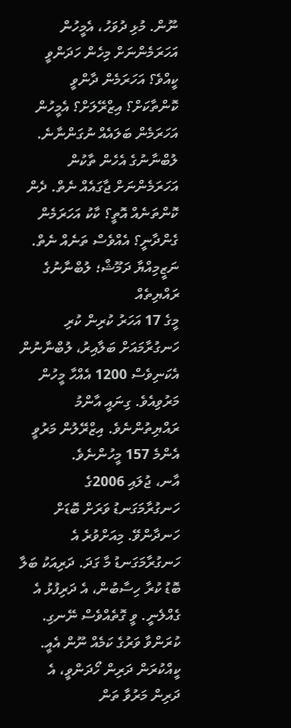ނޫން. މުޅި ދުވަހު، އެމީހުން އަހަރަމެންނަށް މިހެން ހަދަންވީ ކީއްވެ؟ އަހަރަމެން ދާންވީ ކޮންތާކަށް؟ އިޒްރޭލަށް؟ އެމީހުން އަހަރަމެން ބަލައެއް ނުގަންނާނެ. ލުބްނާނުގެ އެހެން ތާކުން އަހަރަމެންނަށް ޖާގައެއް ނެތް. ދެން ކޮންތަނެއް އޮތީ؟ ކާކު އަހަރަމެން ގެންދާނީ؟ އެއްވެސް ތަނެއް ނެތް.
ނަޒީމިއްޔާ ދަމޫޝް؛ ލުބްނާނުގެ ރައްޔިތެއް
މީގެ 17 އަހަރު ކުރިން ކުރި ހަނގުރާމައަށް ބަލާއިރު، ލުބްނާނުން އެކަނިވެސް 1200 އެއްހާ މީހުން މަރުވިއެވެ. ގިނައީ އާންމު ރައްޔިތުންނެވެ. އިޒްރޭލުން މަރުވީ އެންމެ 157 މީހުންނެވެ.
އާނ، ޖުލައި 2006ގެ ހަނގުރާމަގަނޑު ވަރަށް ބޮޑަށް ހަނދާންވޭ. މިއަށްވުރެ އެ ހަނގުރާމަގަނޑު މާ ގަދަ. ދަރިއަކު ބަލާ ބޮޑު ކުރާ ހިސާބުން، އެ ދަރިފުޅު އެ ގެއްލެނީ. ވީ ގޮތެއްވެސް ނޭނގި. ކުރަންވާ ވަރުގެ ކަމެއް ނޫން އެއީ. ކީއްކުރަން ދަރިން ހޯދަންވީ، އެ ދަރިން މަރުވާ ތަން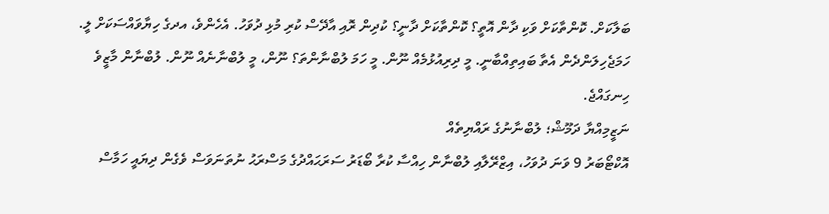ބަލާކަށް. ކޮންތާކަށް ވަކި ދާން އޮތީ؟ ކޮންތާކަށް ދާނީ؟ ކުދިން ރޮއި އާދޭސް ކުރި މުޅި ދުވަހު. އެހެންވެ، އދގެ ހިޔާވައްސަކަށް ލީ. ހަމަޖެހިލަންދެން އެތާ ބައިތިއްބާނީ. މީ ދިރިއުޅުމެއް ނޫން. މީ ހަމަ ލުބްނާންތަ؟ ނޫން، މީ ލުބްނާނެއް ނޫން. ލުބްނާން މާޒީވެ ހިނގައްޖެ.
ނަޒީމިއްޔާ ދަމޫޝް؛ ލުބްނާނުގެ ރައްޔިތެއް
އޮކްޓޯބަރު 9 ވަނަ ދުވަހު، އިޒްރޭލާއި ލުބްނާން ހިއްސާ ކުރާ ބޯޑަރު ސަރަޙައްދުގެ މަސްރަޙު ނުތަނަވަސް ވެގެން ދިޔައީ ހަމާސް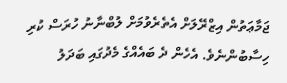ޖަމާޢަތުން އިޒްރޭލަށް އެތެރެވުމަށް ލުބްނާނު ހުރަސް ކުރި ހިސާބުންނެވެ. އެހެން ދެ ބައެއްގެ މެދުގައި ބަދަލު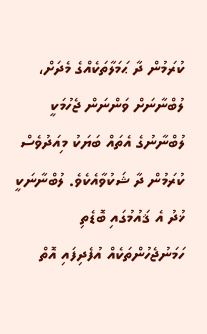ކުރަމުން ދާ ޙަމަލާތަކެއްގެ މެދަށް، ލުބްނާނަށް ވަންނަން ޖެހުމަކީ ލުބްނާނުގެ އެތައް ބަޔަކު މިއަދުވެސް ކުރަމުން ދާ ޝަކުވާއެކެވެ. ލުބްނާނަކީ ޚުދު އެ ޤައުމުގައި ބޮޑެތި ހަމަނުޖެހުންތަކެއް އުފެދިފައި އޮތް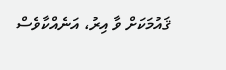ޤައުމަކަށް ވާ އިރު، އަނެއްކާވެސް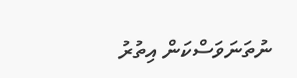ނުތަނަވަސްކަން އިތުރު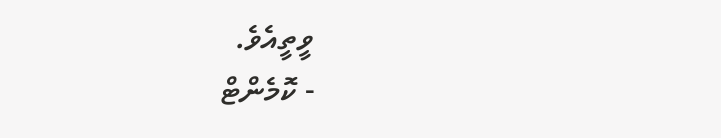ވީތީއެވެ.
- ކޮމެންޓް